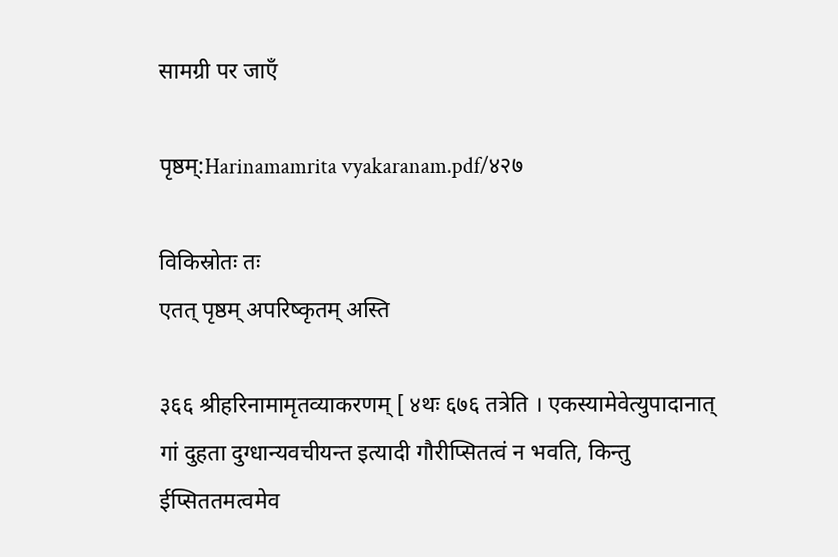सामग्री पर जाएँ

पृष्ठम्:Harinamamrita vyakaranam.pdf/४२७

विकिस्रोतः तः
एतत् पृष्ठम् अपरिष्कृतम् अस्ति

३६६ श्रीहरिनामामृतव्याकरणम् [ ४थः ६७६ तत्रेति । एकस्यामेवेत्युपादानात् गां दुहता दुग्धान्यवचीयन्त इत्यादी गौरीप्सितत्वं न भवति, किन्तु ईप्सिततमत्वमेव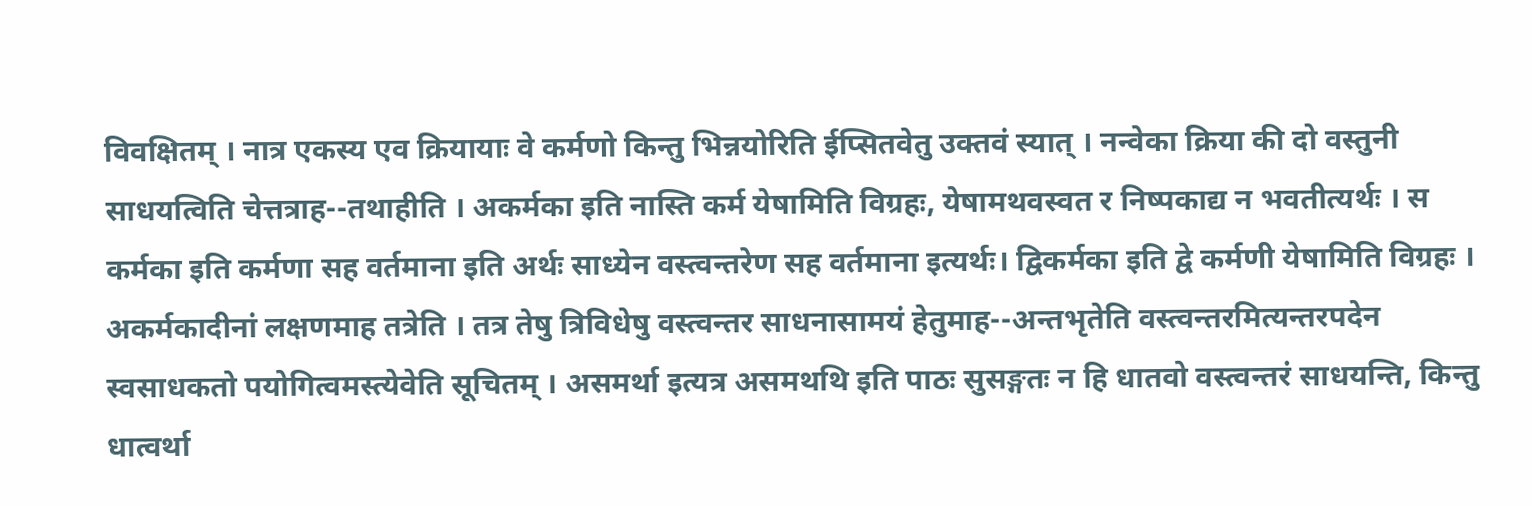विवक्षितम् । नात्र एकस्य एव क्रियायाः वे कर्मणो किन्तु भिन्नयोरिति ईप्सितवेतु उक्तवं स्यात् । नन्वेका क्रिया की दो वस्तुनी साधयत्विति चेत्तत्राह--तथाहीति । अकर्मका इति नास्ति कर्म येषामिति विग्रहः, येषामथवस्वत र निष्पकाद्य न भवतीत्यर्थः । स कर्मका इति कर्मणा सह वर्तमाना इति अर्थः साध्येन वस्त्वन्तरेण सह वर्तमाना इत्यर्थः। द्विकर्मका इति द्वे कर्मणी येषामिति विग्रहः । अकर्मकादीनां लक्षणमाह तत्रेति । तत्र तेषु त्रिविधेषु वस्त्वन्तर साधनासामयं हेतुमाह--अन्तभृतेति वस्त्वन्तरमित्यन्तरपदेन स्वसाधकतो पयोगित्वमस्त्येवेति सूचितम् । असमर्था इत्यत्र असमथथि इति पाठः सुसङ्गतः न हि धातवो वस्त्वन्तरं साधयन्ति, किन्तु धात्वर्था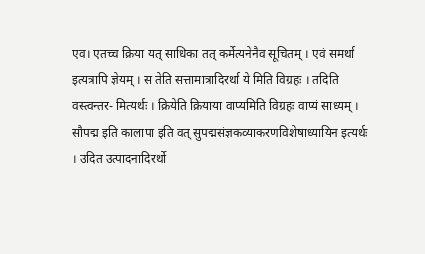एव। एतच्च क्रिया यत् साधिका तत् कर्मेत्यनेनैव सूचितम् । एवं समर्था इत्यत्रापि ज्ञेयम् । स तेति सत्तामात्रादिरर्था ये मिति विग्रहः । तदिति वस्त्वन्तर- मित्यर्थः । क्रियेति क्रियाया वाप्यमिति विग्रहः वाप्यं साध्यम् । सौपद्म इति कालापा इति वत् सुपद्मसंज्ञकव्याकरणविशेषाध्यायिन इत्यर्थः । उदित उत्पादनादिरर्थो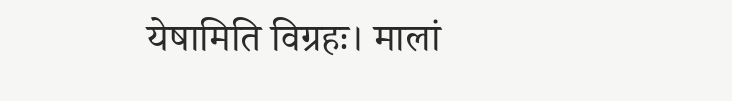येषामिति विग्रहः। मालां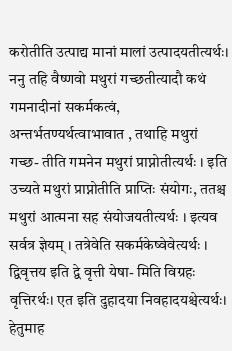करोतीति उत्पाद्य मानां मालां उत्पादयतीत्यर्थः। ननु तहि वैष्णवो मथुरां गच्छतीत्यादौ कथं गमनादीनां सकर्मकत्वं, अन्तर्भतण्यर्थत्वाभावात , तथाहि मथुरां गच्छ- तीति गमनेन मथुरां प्राप्नोतीत्यर्थः । इति उच्यते मथुरां प्राप्नोतीति प्राप्तिः संयोगः, ततश्च मथुरां आत्मना सह संयोजयतीत्यर्थः । इत्यव सर्वत्र ज्ञेयम् । तत्रेवेति सकर्मकेष्वेवेत्यर्थः । द्विवृत्तय इति द्वे वृत्ती येषा- मिति विग्रहः वृत्तिरर्थः। एत इति दुहादया निवहादयश्चेत्यर्थः। हेतुमाह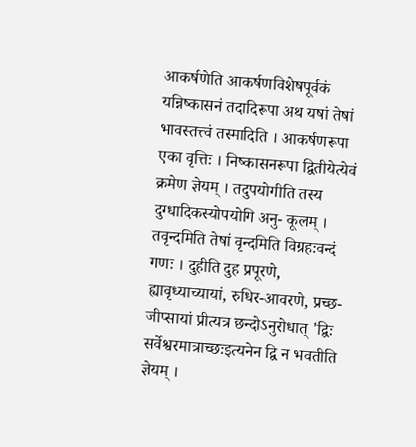आकर्षणेति आकर्षणविशेषपूर्वकं यन्निष्कासनं तदादिरूपा अथ यषां तेषां भावस्तत्त्वं तस्मादिति । आकर्षणरूपा एका वृत्तिः । निष्कासनरूपा द्वितीयेत्येवं क्रमेण ज्ञेयम् । तदुपयोगीति तस्य दुग्धादिकस्योपयोगि अनु- कूलम् । तवृन्दमिति तेषां वृन्दमिति विग्रहःवन्दं गणः । दुहीति दुह प्रपूरणे, ह्यावृध्याच्यायां, रुधिर-आवरणे, प्रच्छ- जीप्सायां प्रीत्यत्र छन्दोऽनुरोधात् 'द्विः सर्वेश्वरमात्राच्छःइत्यनेन द्वि न भवतीति ज्ञेयम् ।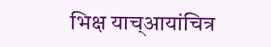भिक्ष याच्आयांचित्र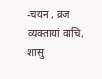-चयन , व्रज व्यक्तायां वाचि, शासु